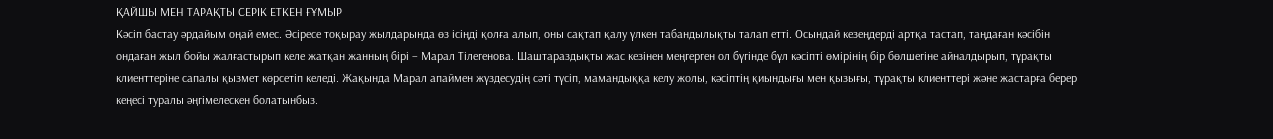ҚАЙШЫ МЕН ТАРАҚТЫ СЕРІК ЕТКЕН ҒҰМЫР
Кәсіп бастау әрдайым оңай емес. Әсіресе тоқырау жылдарында өз ісіңді қолға алып, оны сақтап қалу үлкен табандылықты талап етті. Осындай кезеңдерді артқа тастап, таңдаған кәсібін ондаған жыл бойы жалғастырып келе жатқан жанның бірі – Марал Тілегенова. Шаштараздықты жас кезінен меңгерген ол бүгінде бұл кәсіпті өмірінің бір бөлшегіне айналдырып, тұрақты клиенттеріне сапалы қызмет көрсетіп келеді. Жақында Марал апаймен жүздесудің сәті түсіп, мамандыққа келу жолы, кәсіптің қиындығы мен қызығы, тұрақты клиенттері және жастарға берер кеңесі туралы әңгімелескен болатынбыз.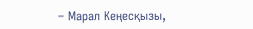– Марал Кеңесқызы,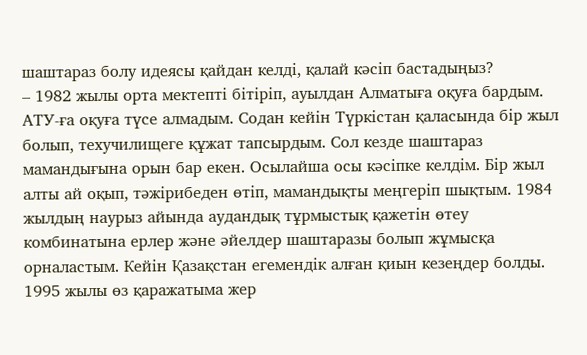шаштараз болу идеясы қайдан келді, қалай кәсіп бастадыңыз?
– 1982 жылы орта мектепті бітіріп, ауылдан Алматыға оқуға бардым. АТУ-ға оқуға түсе алмадым. Содан кейін Түркістан қаласында бір жыл болып, техучилищеге құжат тапсырдым. Сол кезде шаштараз мамандығына орын бар екен. Осылайша осы кәсіпке келдім. Бір жыл алты ай оқып, тәжірибеден өтіп, мамандықты меңгеріп шықтым. 1984 жылдың наурыз айында аудандық тұрмыстық қажетін өтеу комбинатына ерлер және әйелдер шаштаразы болып жұмысқа орналастым. Кейін Қазақстан егемендік алған қиын кезеңдер болды. 1995 жылы өз қаражатыма жер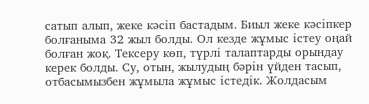сатып алып, жеке кәсіп бастадым. Биыл жеке кәсіпкер болғаныма 32 жыл болды. Ол кезде жұмыс істеу оңай болған жоқ. Тексеру көп, түрлі талаптарды орындау керек болды. Су, отын, жылудың бәрін үйден тасып, отбасымызбен жұмыла жұмыс істедік. Жолдасым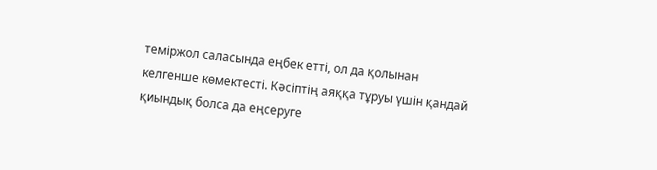теміржол саласында еңбек етті, ол да қолынан келгенше көмектесті. Кәсіптің аяққа тұруы үшін қандай қиындық болса да еңсеруге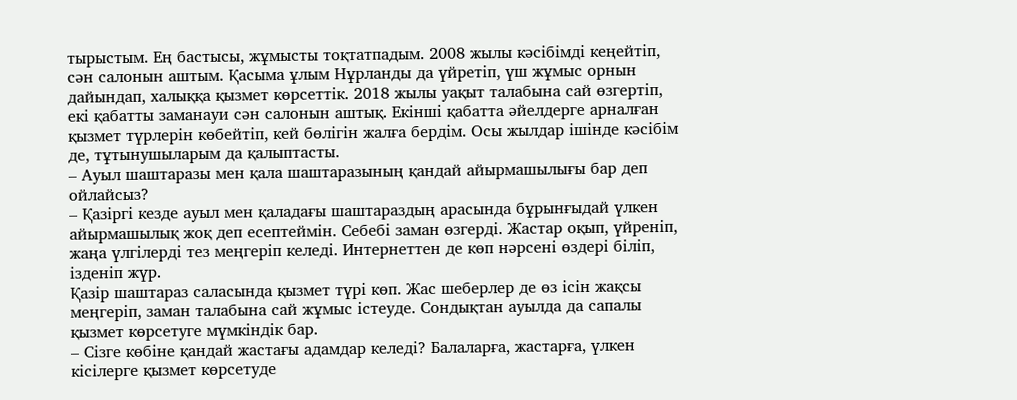тырыстым. Ең бастысы, жұмысты тоқтатпадым. 2008 жылы кәсібімді кеңейтіп, сән салонын аштым. Қасыма ұлым Нұрланды да үйретіп, үш жұмыс орнын дайындап, халыққа қызмет көрсеттік. 2018 жылы уақыт талабына сай өзгертіп, екі қабатты заманауи сән салонын аштық. Екінші қабатта әйелдерге арналған қызмет түрлерін көбейтіп, кей бөлігін жалға бердім. Осы жылдар ішінде кәсібім де, тұтынушыларым да қалыптасты.
– Ауыл шаштаразы мен қала шаштаразының қандай айырмашылығы бар деп ойлайсыз?
– Қазіргі кезде ауыл мен қаладағы шаштараздың арасында бұрынғыдай үлкен айырмашылық жоқ деп есептеймін. Себебі заман өзгерді. Жастар оқып, үйреніп, жаңа үлгілерді тез меңгеріп келеді. Интернеттен де көп нәрсені өздері біліп, ізденіп жүр.
Қазір шаштараз саласында қызмет түрі көп. Жас шеберлер де өз ісін жақсы меңгеріп, заман талабына сай жұмыс істеуде. Сондықтан ауылда да сапалы қызмет көрсетуге мүмкіндік бар.
– Сізге көбіне қандай жастағы адамдар келеді? Балаларға, жастарға, үлкен кісілерге қызмет көрсетуде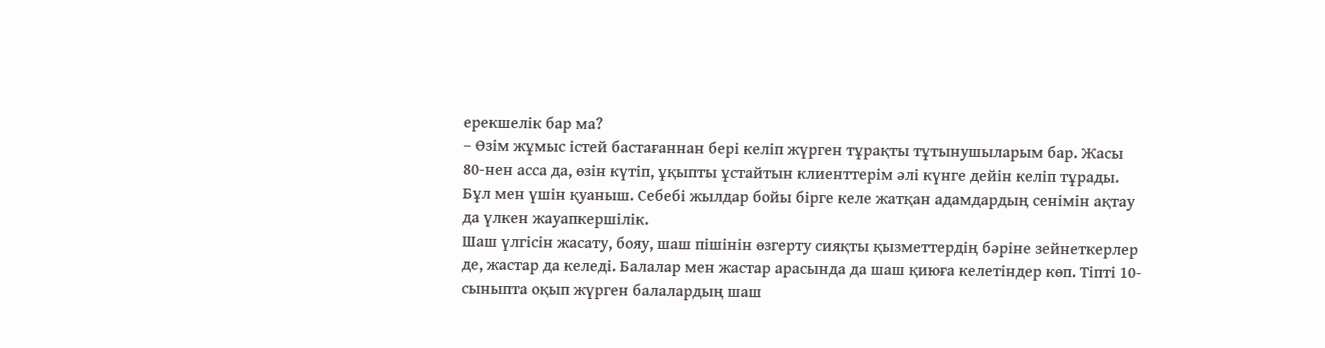ерекшелік бар ма?
– Өзім жұмыс істей бастағаннан бері келіп жүрген тұрақты тұтынушыларым бар. Жасы 80-нен асса да, өзін күтіп, ұқыпты ұстайтын клиенттерім әлі күнге дейін келіп тұрады. Бұл мен үшін қуаныш. Себебі жылдар бойы бірге келе жатқан адамдардың сенімін ақтау да үлкен жауапкершілік.
Шаш үлгісін жасату, бояу, шаш пішінін өзгерту сияқты қызметтердің бәріне зейнеткерлер де, жастар да келеді. Балалар мен жастар арасында да шаш қиюға келетіндер көп. Тіпті 10-сыныпта оқып жүрген балалардың шаш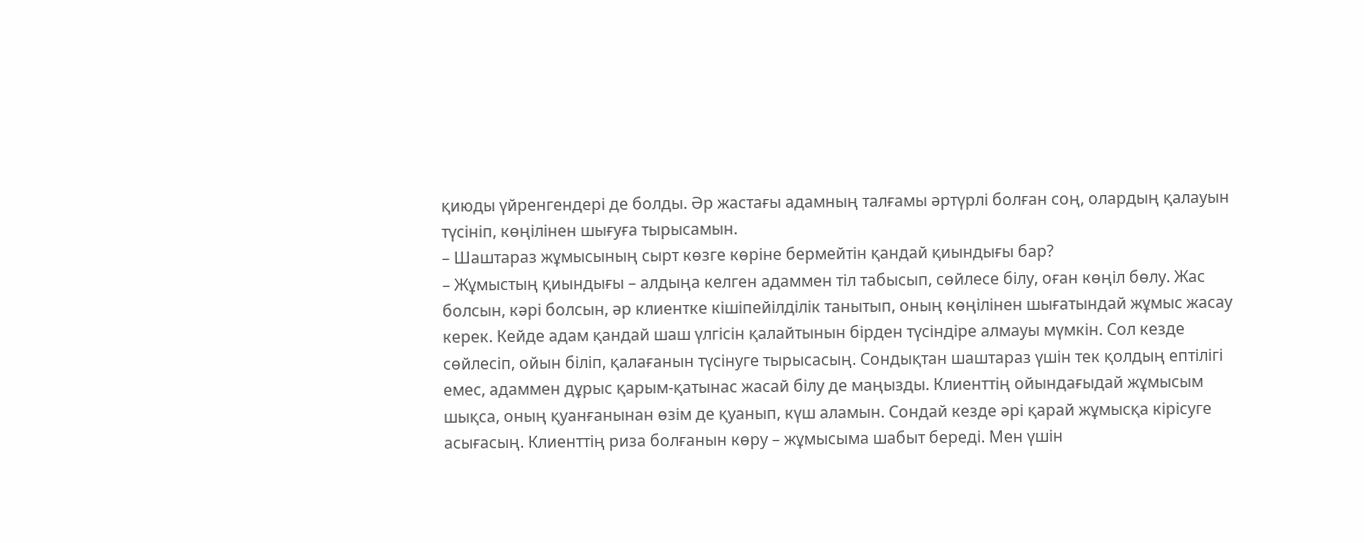қиюды үйренгендері де болды. Әр жастағы адамның талғамы әртүрлі болған соң, олардың қалауын түсініп, көңілінен шығуға тырысамын.
– Шаштараз жұмысының сырт көзге көріне бермейтін қандай қиындығы бар?
– Жұмыстың қиындығы – алдыңа келген адаммен тіл табысып, сөйлесе білу, оған көңіл бөлу. Жас болсын, кәрі болсын, әр клиентке кішіпейілділік танытып, оның көңілінен шығатындай жұмыс жасау керек. Кейде адам қандай шаш үлгісін қалайтынын бірден түсіндіре алмауы мүмкін. Сол кезде сөйлесіп, ойын біліп, қалағанын түсінуге тырысасың. Сондықтан шаштараз үшін тек қолдың ептілігі емес, адаммен дұрыс қарым-қатынас жасай білу де маңызды. Клиенттің ойындағыдай жұмысым шықса, оның қуанғанынан өзім де қуанып, күш аламын. Сондай кезде әрі қарай жұмысқа кірісуге асығасың. Клиенттің риза болғанын көру – жұмысыма шабыт береді. Мен үшін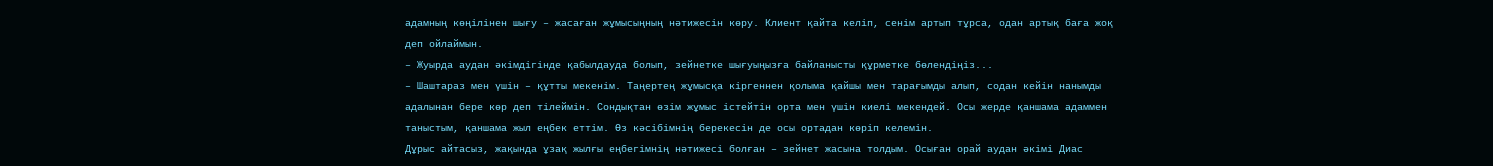адамның көңілінен шығу – жасаған жұмысыңның нәтижесін көру. Клиент қайта келіп, сенім артып тұрса, одан артық баға жоқ деп ойлаймын.
– Жуырда аудан әкімдігінде қабылдауда болып, зейнетке шығуыңызға байланысты құрметке бөлендіңіз...
– Шаштараз мен үшін – құтты мекенім. Таңертең жұмысқа кіргеннен қолыма қайшы мен тарағымды алып, содан кейін нанымды адалынан бере көр деп тілеймін. Сондықтан өзім жұмыс істейтін орта мен үшін киелі мекендей. Осы жерде қаншама адаммен таныстым, қаншама жыл еңбек еттім. Өз кәсібімнің берекесін де осы ортадан көріп келемін.
Дұрыс айтасыз, жақында ұзақ жылғы еңбегімнің нәтижесі болған – зейнет жасына толдым. Осыған орай аудан әкімі Диас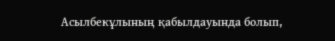Асылбекұлының қабылдауында болып,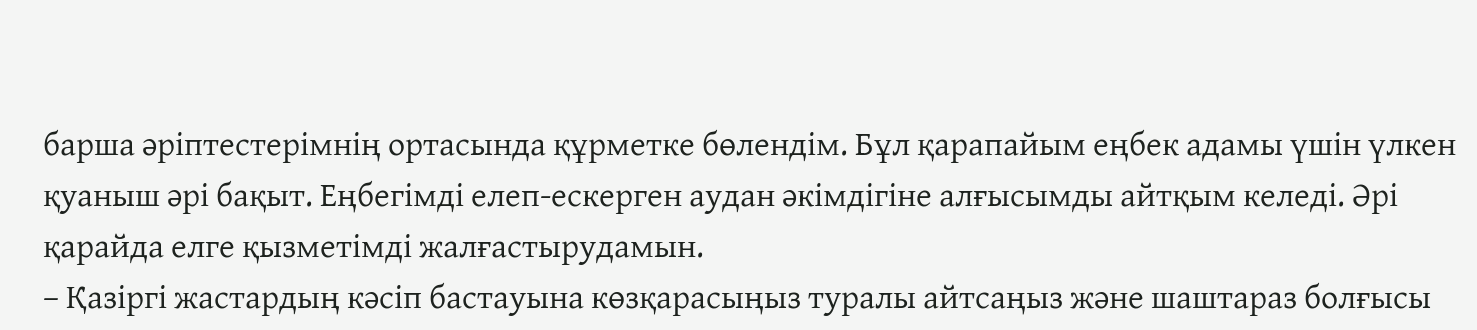барша әріптестерімнің ортасында құрметке бөлендім. Бұл қарапайым еңбек адамы үшін үлкен қуаныш әрі бақыт. Еңбегімді елеп-ескерген аудан әкімдігіне алғысымды айтқым келеді. Әрі қарайда елге қызметімді жалғастырудамын.
– Қазіргі жастардың кәсіп бастауына көзқарасыңыз туралы айтсаңыз және шаштараз болғысы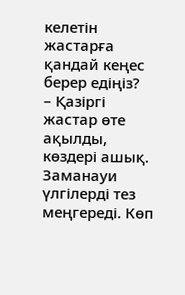келетін жастарға қандай кеңес берер едіңіз?
– Қазіргі жастар өте ақылды, көздері ашық. Заманауи үлгілерді тез меңгереді. Көп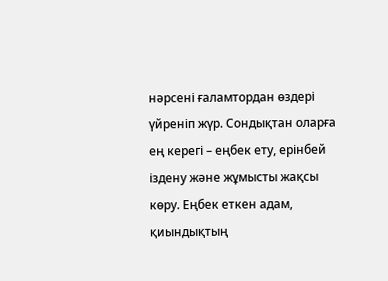нәрсені ғаламтордан өздері үйреніп жүр. Сондықтан оларға ең керегі – еңбек ету, ерінбей іздену және жұмысты жақсы көру. Еңбек еткен адам, қиындықтың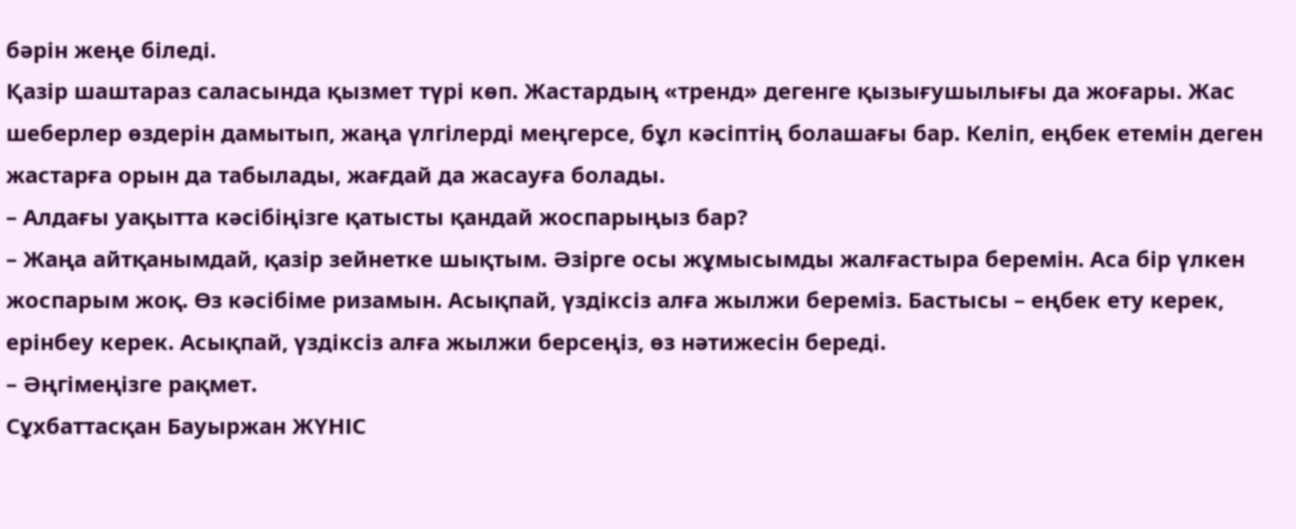бәрін жеңе біледі.
Қазір шаштараз саласында қызмет түрі көп. Жастардың «тренд» дегенге қызығушылығы да жоғары. Жас шеберлер өздерін дамытып, жаңа үлгілерді меңгерсе, бұл кәсіптің болашағы бар. Келіп, еңбек етемін деген жастарға орын да табылады, жағдай да жасауға болады.
– Алдағы уақытта кәсібіңізге қатысты қандай жоспарыңыз бар?
– Жаңа айтқанымдай, қазір зейнетке шықтым. Әзірге осы жұмысымды жалғастыра беремін. Аса бір үлкен жоспарым жоқ. Өз кәсібіме ризамын. Асықпай, үздіксіз алға жылжи береміз. Бастысы – еңбек ету керек, ерінбеу керек. Асықпай, үздіксіз алға жылжи берсеңіз, өз нәтижесін береді.
– Әңгімеңізге рақмет.
Сұхбаттасқан Бауыржан ЖҮНІС